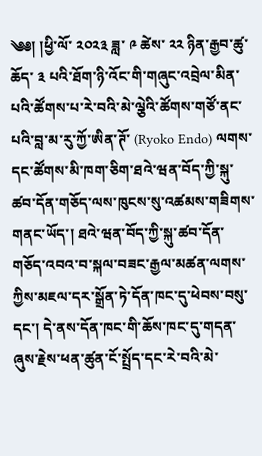༄༅། །ཕྱི་ལོ་ ༢༠༢༣ ཟླ་ ༩ ཚེས་ ༢༢ ཉིན་རྒྱབ་ཚུ་ཆོད་ ༣ པའི་ཐོག་ཉི་འོང་གི་གཞུང་འབྲེལ་མིན་པའི་ཚོགས་པ་རེ་བའི་མེ་ལྕེའི་ཚོགས་གཙོ་ནང་པའི་བླ་མ་རུ་ཀྱོ་ཨིན་ཊོ་ (Ryoko Endo) ལགས་དང་ཚོགས་མི་ཁག་ཅིག་ཐའེ་ཝན་བོད་ཀྱི་སྐུ་ཚབ་དོན་གཅོད་ལས་ཁུངས་སུ་འཚམས་གཟིགས་གནང་ཡོད་། ཐའེ་ཝན་བོད་ཀྱི་སྐུ་ཚབ་དོན་གཅོད་འབའ་བ་སྐལ་བཟང་རྒྱལ་མཚན་ལགས་ཀྱིས་མཇལ་དར་སྒྲོན་ཏེ་དོན་ཁང་དུ་ཕེབས་བསུ་དང་། དེ་ནས་དོན་ཁང་གི་ཆོས་ཁང་དུ་གདན་ཞུས་རྗེས་ཕན་ཚུན་ངོ་སྤྲོད་དང་རེ་བའི་མེ་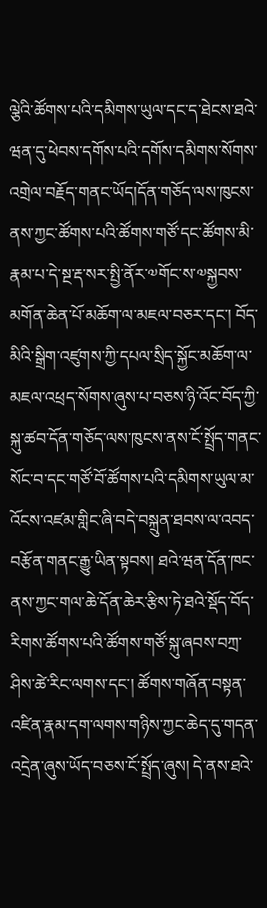ལྕེའི་ཚོགས་པའི་དམིགས་ཡུལ་དང་ད་ཐེངས་ཐའེ་ཝན་དུ་ཕེབས་དགོས་པའི་དགོས་དམིགས་སོགས་འགྲེལ་བརྗོད་གནང་ཡོད།དོན་གཅོད་ལས་ཁུངས་ནས་ཀྱང་ཚོགས་པའི་ཚོགས་གཙོ་དང་ཚོགས་མི་རྣམ་པ་དེ་སྔ་རྡ་སར་སྤྱི་ནོར་༧གོང་ས་༧སྐྱབས་མགོན་ཆེན་པོ་མཆོག་ལ་མཇལ་བཅར་དང་། བོད་མིའི་སྒྲིག་འཛུགས་ཀྱི་དཔལ་སྲིད་སྐྱོང་མཆོག་ལ་མཇལ་འཕྲད་སོགས་ཞུས་པ་བཅས་ཉི་འོང་བོད་ཀྱི་སྐུ་ཚབ་དོན་གཅོད་ལས་ཁུངས་ནས་ངོ་སྤྲོད་གནང་སོང་བ་དང་གཙོ་བོ་ཚོགས་པའི་དམིགས་ཡུལ་མ་འོངས་འཛམ་གླིང་ཞི་བདེ་བསྐྲུན་ཐབས་ལ་འབད་བརྩོན་གནང་རྒྱུ་ཡིན་སྟབས། ཐའེ་ཝན་དོན་ཁང་ནས་ཀྱང་གལ་ཆེ་དོན་ཆེར་རྩིས་ཏེ་ཐའེ་སྡོད་བོད་རིགས་ཚོགས་པའི་ཚོགས་གཙོ་སྐུ་ཞབས་བཀྲ་ཤིས་ཚེ་རིང་ལགས་དང་། ཚོགས་གཞོན་བསྟན་འཛིན་རྣམ་དག་ལགས་གཉིས་ཀྱང་ཆེད་དུ་གདན་འདྲེན་ཞུས་ཡོད་བཅས་ངོ་སྤྲོད་ཞུས། དེ་ནས་ཐའེ་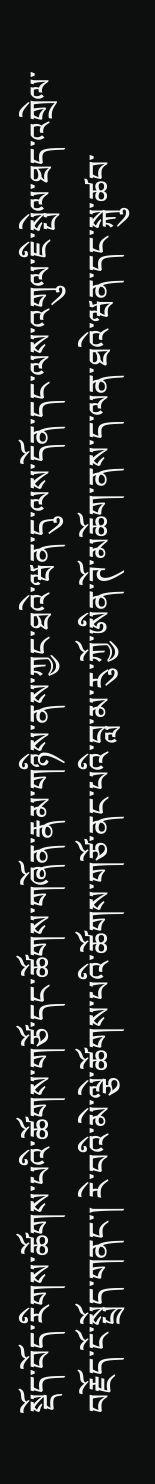སྡོད་བོད་རིགས་ཚོགས་པའི་ཚོགས་གཙོ་དང་ཚོགས་གཞོན་རྣམ་གཉིས་ནས་ཀྱང་ཐའེ་ཝན་དུ་ལས་དོན་དང་ལས་འགུལ་ཇི་སྤེལ་ཐད་འགྲེལ་བརྗོད་ངོ་སྤྲོད་གནང་། རེ་བའི་མེ་ལྕེ་ཚོགས་པའི་ཚོགས་གཙོ་ནང་པའི་བླ་མ་རུ་ཀྱོ་ཨིན་ཊོ་མཆོག་ནས་ད་ལན་ཐའེ་ཝན་དང་སྐུ་ཚབ་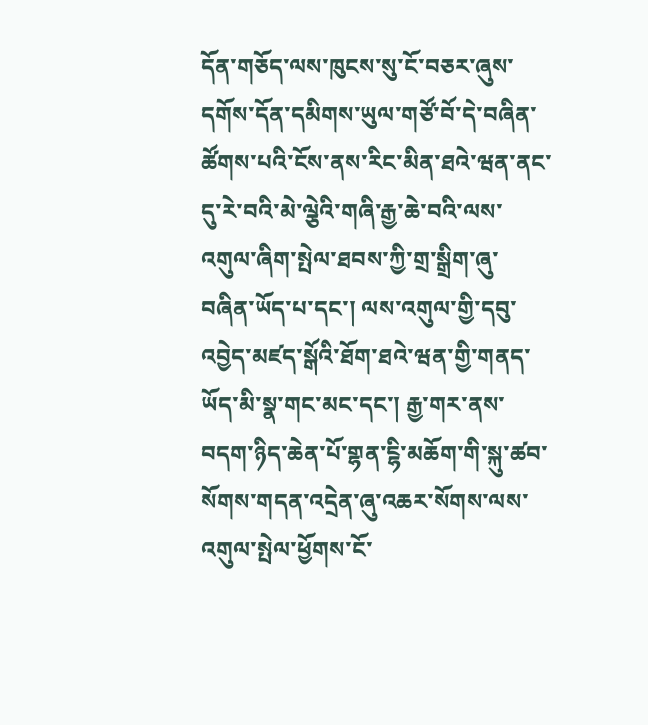དོན་གཅོད་ལས་ཁུངས་སུ་ངོ་བཅར་ཞུས་དགོས་དོན་དམིགས་ཡུལ་གཙོ་བོ་དེ་བཞིན་ཚོགས་པའི་ངོས་ནས་རིང་མིན་ཐའེ་ཝན་ནང་དུ་རེ་བའི་མེ་ལྕེའི་གཞི་རྒྱ་ཆེ་བའི་ལས་འགུལ་ཞིག་སྤེལ་ཐབས་ཀྱི་གྲ་སྒྲིག་ཞུ་བཞིན་ཡོད་པ་དང་། ལས་འགུལ་གྱི་དབུ་འབྱེད་མཛད་སྒོའི་ཐོག་ཐའེ་ཝན་གྱི་གནད་ཡོད་མི་སྣ་གང་མང་དང་། རྒྱ་གར་ནས་བདག་ཉིད་ཆེན་པོ་གྷན་ངྷི་མཆོག་གི་སྐུ་ཚབ་སོགས་གདན་འདྲེན་ཞུ་འཆར་སོགས་ལས་འགུལ་སྤེལ་ཕྱོགས་ངོ་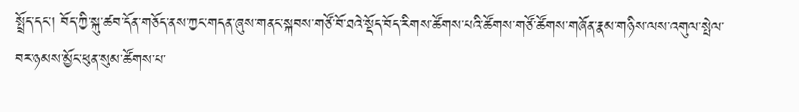སྤྲོད་དང་། བོད་ཀྱི་སྐུ་ཚབ་དོན་གཅོད་ནས་ཀྱང་གདན་ཞུས་གནང་སྐབས་གཙོ་བོ་ཐའེ་སྡོད་བོད་རིགས་ཚོགས་པའི་ཚོགས་གཙོ་ཚོགས་གཞོན་རྣམ་གཉིས་ལས་འགུལ་སྤེལ་བར་ཉམས་མྱོང་ཕུན་སུམ་ཚོགས་པ་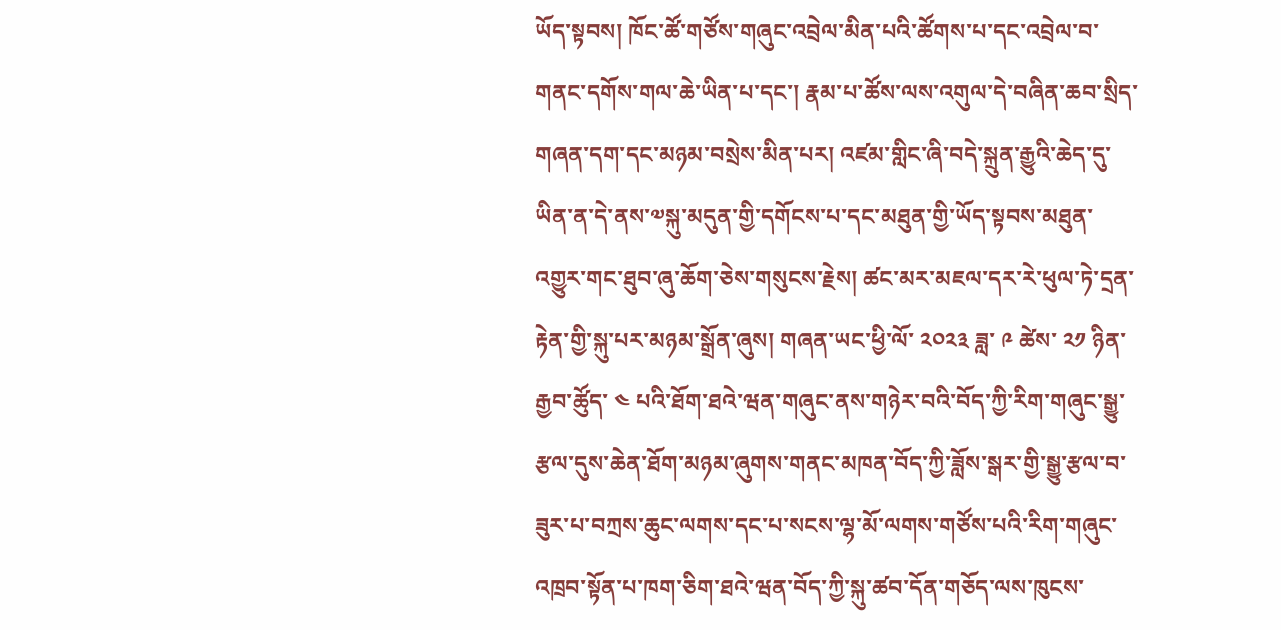ཡོད་སྟབས། ཁོང་ཚོ་གཙོས་གཞུང་འབྲེལ་མིན་པའི་ཚོགས་པ་དང་འབྲེལ་བ་གནང་དགོས་གལ་ཆེ་ཡིན་པ་དང་། རྣམ་པ་ཚོས་ལས་འགུལ་དེ་བཞིན་ཆབ་སྲིད་གཞན་དག་དང་མཉམ་བསྲེས་མིན་པར། འཛམ་གླིང་ཞི་བདེ་སྐྲུན་རྒྱུའི་ཆེད་དུ་ཡིན་ན་དེ་ནས་༧སྐུ་མདུན་གྱི་དགོངས་པ་དང་མཐུན་གྱི་ཡོད་སྟབས་མཐུན་འགྱུར་གང་ཐུབ་ཞུ་ཆོག་ཅེས་གསུངས་རྗེས། ཚང་མར་མཇལ་དར་རེ་ཕུལ་ཏེ་དྲན་རྟེན་གྱི་སྐུ་པར་མཉམ་སྒྲོན་ཞུས། གཞན་ཡང་ཕྱི་ལོ་ ༢༠༢༣ ཟླ་ ༩ ཚེས་ ༢༡ ཉིན་རྒྱབ་ཚོུད་ ༤ པའི་ཐོག་ཐའེ་ཝན་གཞུང་ནས་གཉེར་བའི་བོད་ཀྱི་རིག་གཞུང་སྒྱུ་རྩལ་དུས་ཆེན་ཐོག་མཉམ་ཞུགས་གནང་མཁན་བོད་ཀྱི་ཟློས་སྒར་གྱི་སྒྱུ་རྩལ་བ་ཟུར་པ་བཀྲས་ཆུང་ལགས་དང་པ་སངས་ལྷ་མོ་ལགས་གཙོས་པའི་རིག་གཞུང་འཁྲབ་སྟོན་པ་ཁག་ཅིག་ཐའེ་ཝན་བོད་ཀྱི་སྐུ་ཚབ་དོན་གཅོད་ལས་ཁུངས་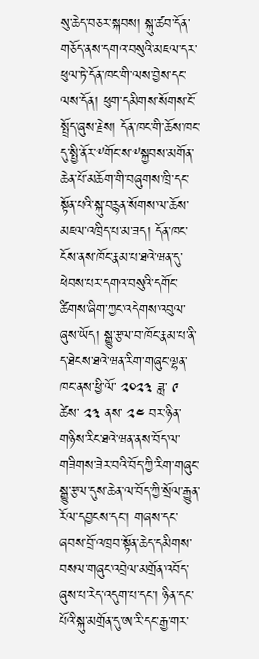སུ་ཆེད་བཅར་སྐབས། སྐུ་ཚབ་དོན་གཅོད་ནས་དགའ་བསུའི་མཇལ་དར་ཕུལ་ཏེ་དོན་ཁང་གི་ལས་བྱེས་དང་ལས་དོན། ཕུག་དམིགས་སོགས་ངོ་སྤྲོད་ཞུས་རྗེས། དོན་ཁང་གི་ཆོས་ཁང་དུ་སྤྱི་ནོར་༸གོང་ས་༸སྐྱབས་མགོན་ཆེན་པོ་མཆོག་གི་བཞུགས་ཁྲི་དང་སྟོན་པའི་སྐུ་བརྙན་སོགས་ལ་ཆོས་མཇལ་འཁྲིད་པ་མ་ཟད། དོན་ཁང་ངོས་ནས་ཁོང་རྣམ་པ་ཐའེ་ཝན་དུ་ཕེབས་པར་དགའ་བསུའི་དགོང་ཚིགས་ཞིག་ཀྱང་འདེགས་འབུལ་ཞུས་ཡོད། སྒྱུ་རྩལ་བ་ཁོང་རྣམ་པ་ནི་ད་ཐེངས་ཐའེ་ཝན་རིག་གཞུང་ལྷན་ཁང་ནས་ཕྱི་ལོ་ ༢༠༢༣ ཟླ་ ༩ ཚེས་ ༢༣ ནས་ ༢༤ བར་ཉིན་གཉིས་རིང་ཐའེ་ཝན་ནས་བོད་ལ་གཟིགས་ཟེར་བའི་བོད་ཀྱི་རིག་གཞུང་སྒྱུ་རྩལ་དུས་ཆེན་ལ་བོད་ཀྱི་སྲོལ་རྒྱུན་རོལ་དབྱངས་དང་། གཞས་དང་ཞབས་བྲོ་འཁྲབ་སྟོན་ཆེད་དམིགས་བསལ་གཞུང་འབྲེལ་མགྲོན་འབོད་ཞུས་པ་རེད་འདུག་པ་དང་། ཉིན་དང་པོའི་སྐུ་མགྲོན་དུ་ཨ་རི་དང་རྒྱ་གར་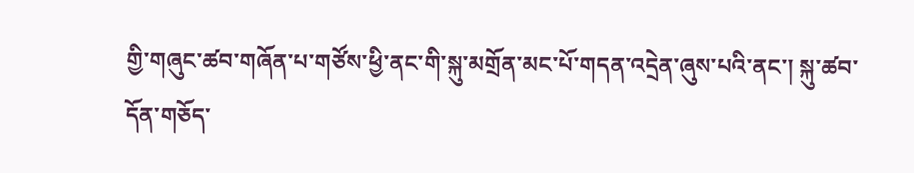གྱི་གཞུང་ཚབ་གཞོན་པ་གཙོས་ཕྱི་ནང་གི་སྐུ་མགྲོན་མང་པོ་གདན་འདྲེན་ཞུས་པའི་ནང་། སྐུ་ཚབ་དོན་གཅོད་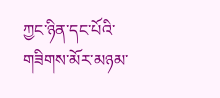ཀྱང་ཉིན་དང་པོའི་གཟིགས་མོར་མཉམ་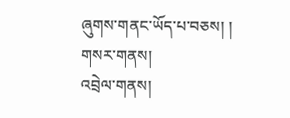ཞུགས་གནང་ཡོད་པ་བཅས། །
གསར་གནས།
འབྲེལ་གནས།